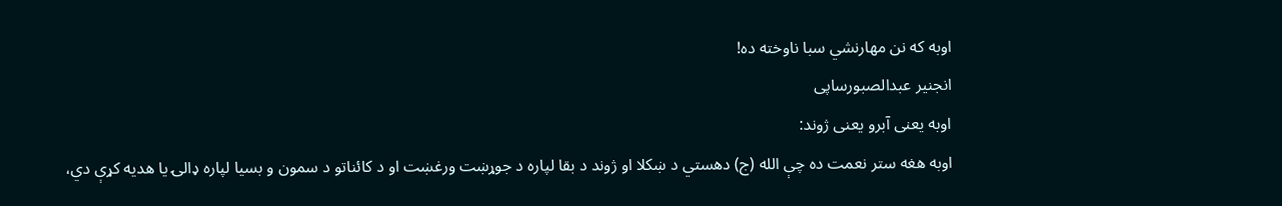اوبه که نن مهارنشي سبا ناوخته ده!
انجنیر عبدالصبورساپی
اوبه یعنی آبرو یعنی ژوند:
اوبه هغه ستر نعمت ده چې الله (ج) دهستي د ښکلا او ژوند د بقا لپاره د جوړښت ورغښت او د کائناتو د سمون و بسیا لپاره ډالۍ یا هدیه کړې دي،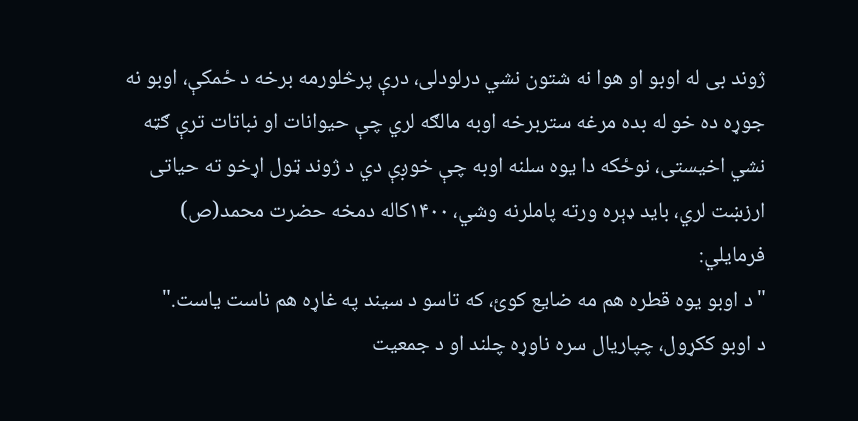ژوند بی له اوبو او هوا نه شتون نشي درلودلی، درې پرڅلورمه برخه د ځمکې، اوبو نه جوړه ده خو له بده مرغه ستربرخه اوبه مالګه لري چې حیوانات او نباتات ترې ګټه نشي اخيستی، نوځکه دا یوه سلنه اوبه چې خوږې دي د ژوند ټول اړخو ته حیاتی ارزښت لري، باید ډېره ورته پاملرنه وشي، ۱۴۰۰کاله دمخه حضرت محمد(ص) فرمایلي:
"د اوبو يوه قطره هم مه ضايع کوئ، که تاسو د سيند په غاړه هم ناست ياست."
د اوبو ککړول، چپاریال سره ناوړه چلند او د جمعیت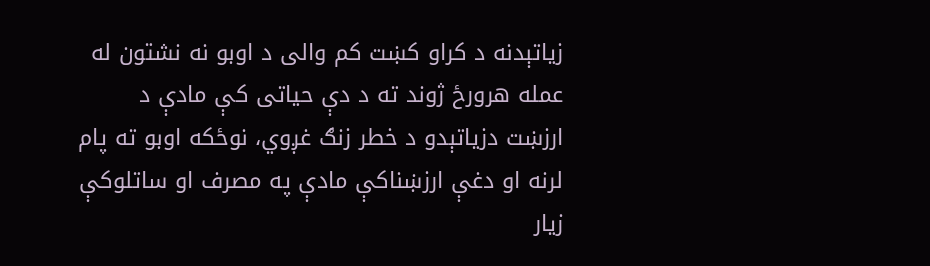زیاتېدنه د کراو کښت کم والی د اوبو نه نشتون له عمله هرورځ ژوند ته د دې حیاتی کې مادې د ارزښت دزیاتېدو د خطر زنګ غږوي، نوځکه اوبو ته پام لرنه او دغې ارزښناکې مادې په مصرف او ساتلوکې زیار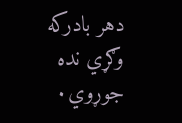دهر بادرکه وګړي نده جوړوي۰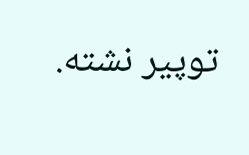توپیر نشته.